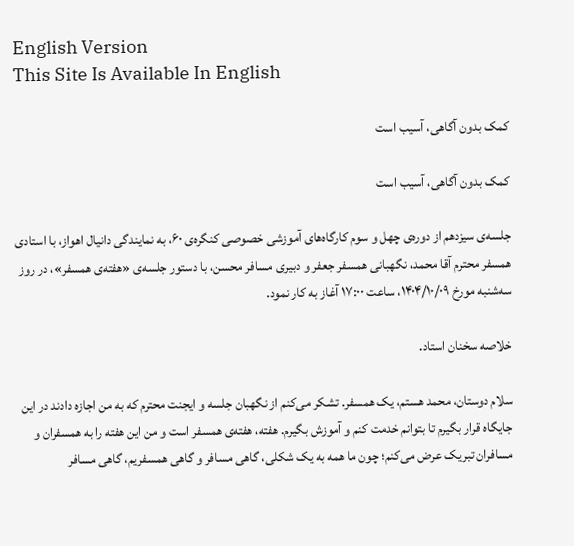English Version
This Site Is Available In English

کمک بدون آگاهی، آسیب است

کمک بدون آگاهی، آسیب است

جلسه‌ی سیزدهم از دوره‌ی چهل و سوم کارگاه‌های آموزشی خصوصی کنگره‌ی ۶۰، به نمایندگی دانیال اهواز، با استادی همسفر محترم آقا محمد، نگهبانی همسفر جعفر و دبیری مسافر محسن، با دستور جلسه‌ی «هفته‌ی همسفر»، در روز سه‌شنبه مورخ ۱۴۰۴/۱۰/۰۹، ساعت ۱۷:۰۰ آغاز به کار نمود.

خلاصه سخنان استاد.

سلام دوستان، محمد هستم، یک همسفر. تشکر می‌کنم از نگهبان جلسه و ایجنت محترم که به من اجازه دادند در این جایگاه قرار بگیرم تا بتوانم خدمت کنم و آموزش بگیرم. هفته، هفته‌ی همسفر است و من این هفته را به همسفران و مسافران تبریک عرض می‌کنم؛ چون ما همه به یک شکلی، گاهی مسافر و گاهی همسفریم، گاهی مسافر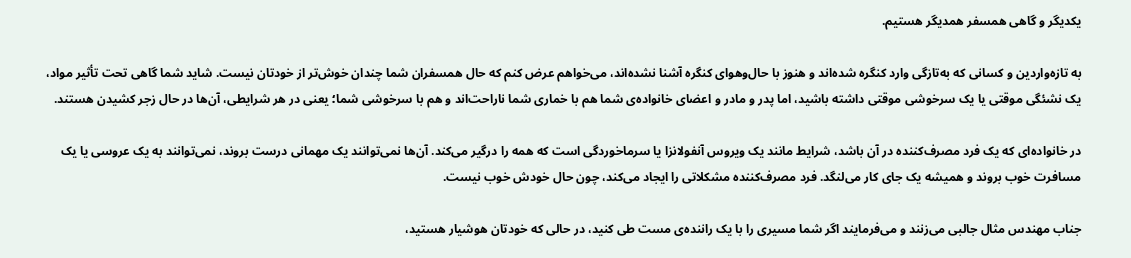یکدیگر و گاهی همسفر همدیگر هستیم.

به تازه‌واردین و کسانی که به‌تازگی وارد کنگره شده‌اند و هنوز با حال‌وهوای کنگره آشنا نشده‌اند، می‌خواهم عرض کنم که حال همسفران شما چندان خوش‌تر از خودتان نیست. شاید شما گاهی تحت تأثیر مواد، یک نشئگی موقتی یا یک سرخوشی موقتی داشته باشید، اما پدر و مادر و اعضای خانواده‌ی شما هم با خماری شما ناراحت‌اند و هم با سرخوشی شما؛ یعنی در هر شرایطی، آن‌ها در حال زجر کشیدن هستند.

در خانواده‌ای که یک فرد مصرف‌کننده در آن باشد، شرایط مانند یک ویروس آنفولانزا یا سرماخوردگی است که همه را درگیر می‌کند. آن‌ها نمی‌توانند یک مهمانی درست بروند، نمی‌توانند به یک عروسی یا یک مسافرت خوب بروند و همیشه یک جای کار می‌لنگد. فرد مصرف‌کننده مشکلاتی را ایجاد می‌کند، چون حال خودش خوب نیست.

جناب مهندس مثال جالبی می‌زنند و می‌فرمایند اگر شما مسیری را با یک راننده‌ی مست طی کنید، در حالی که خودتان هوشیار هستید،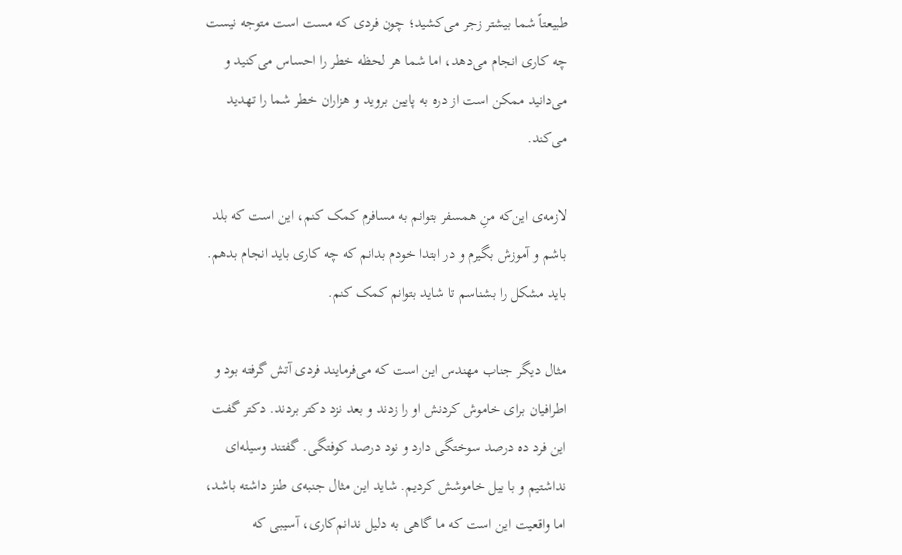طبیعتاً شما بیشتر زجر می‌کشید؛ چون فردی که مست است متوجه نیست چه کاری انجام می‌دهد، اما شما هر لحظه خطر را احساس می‌کنید و می‌دانید ممکن است از دره به پایین بروید و هزاران خطر شما را تهدید می‌کند.

لازمه‌ی این‌که منِ همسفر بتوانم به مسافرم کمک کنم، این است که بلد باشم و آموزش بگیرم و در ابتدا خودم بدانم که چه کاری باید انجام بدهم. باید مشکل را بشناسم تا شاید بتوانم کمک کنم.

مثال دیگر جناب مهندس این است که می‌فرمایند فردی آتش گرفته بود و اطرافیان برای خاموش کردنش او را زدند و بعد نزد دکتر بردند. دکتر گفت این فرد ده درصد سوختگی دارد و نود درصد کوفتگی. گفتند وسیله‌ای نداشتیم و با بیل خاموشش کردیم. شاید این مثال جنبه‌ی طنز داشته باشد، اما واقعیت این است که ما گاهی به دلیل ندانم‌کاری، آسیبی که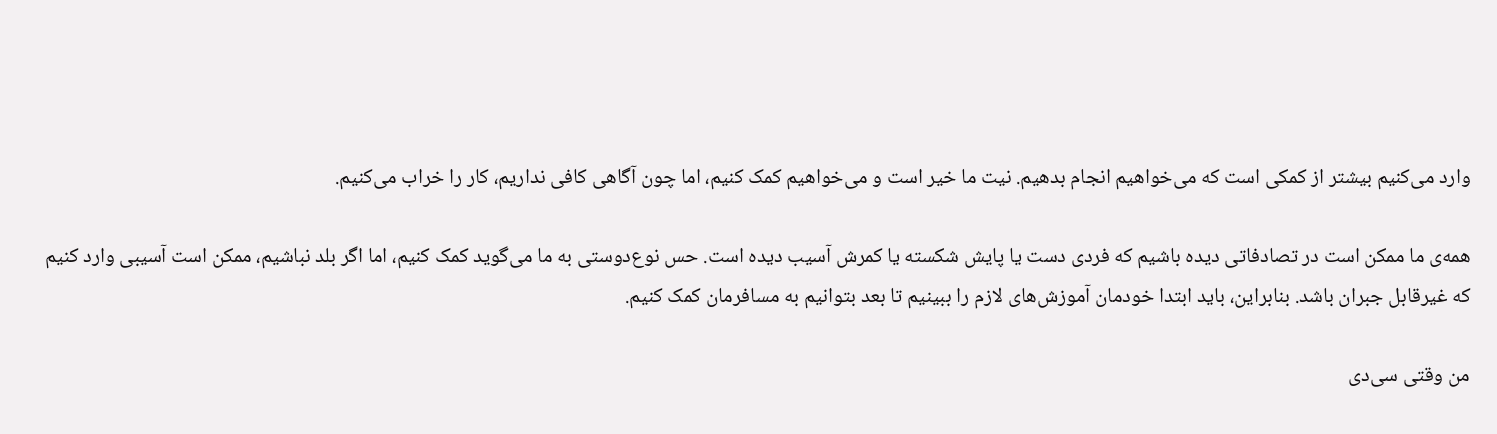وارد می‌کنیم بیشتر از کمکی است که می‌خواهیم انجام بدهیم. نیت ما خیر است و می‌خواهیم کمک کنیم، اما چون آگاهی کافی نداریم، کار را خراب می‌کنیم.

همه‌ی ما ممکن است در تصادفاتی دیده باشیم که فردی دست یا پایش شکسته یا کمرش آسیب دیده است. حس نوع‌دوستی به ما می‌گوید کمک کنیم، اما اگر بلد نباشیم، ممکن است آسیبی وارد کنیم که غیرقابل جبران باشد. بنابراین، باید ابتدا خودمان آموزش‌های لازم را ببینیم تا بعد بتوانیم به مسافرمان کمک کنیم.

من وقتی سی‌دی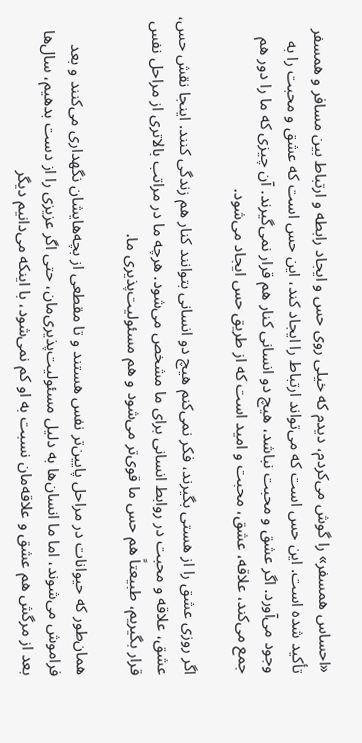«احساس همسفر» را گوش می‌کردم، دیدم که خیلی روی حس و ایجاد رابطه و ارتباط بین مسافر و همسفر تأکید شده است. این حس است که می‌تواند ارتباط را ایجاد کند، این حس است که عشق و محبت را به وجود می‌آورد. اگر عشق و محبت نباشد، هیچ دو انسانی کنار هم قرار نمی‌گیرند. آن چیزی که ما را دور هم جمع می‌کند، علاقه، عشق، محبت و امید است که از طریق حس ایجاد می‌شود.

اگر روزی عشق را از هستی بگیرند، فکر نمی‌کنم هیچ دو انسانی بتوانند کنار هم زندگی کنند. اینجا نقش حس، عشق، علاقه و محبت در روابط انسانی برای ما مشخص می‌شود. هرچه ما در مراتب بالاتری از مراحل نفس قرار بگیریم، طبیعتاً هم حس ما قوی‌تر می‌شود و هم مسئولیت‌پذیری ما.

همان‌طور که حیوانات در مراحل پایین‌تر نفس هستند و تا مقطعی از بچه‌هایشان نگهداری می‌کنند و بعد فراموش می‌شوند، اما ما انسان‌ها به دلیل مسئولیت‌پذیری‌مان، حتی اگر عزیزی را از دست بدهیم، سال‌ها بعد از مرگش هم عشق و علاقه‌مان نسبت به او کم نمی‌شود، با اینکه می‌دانیم دیگر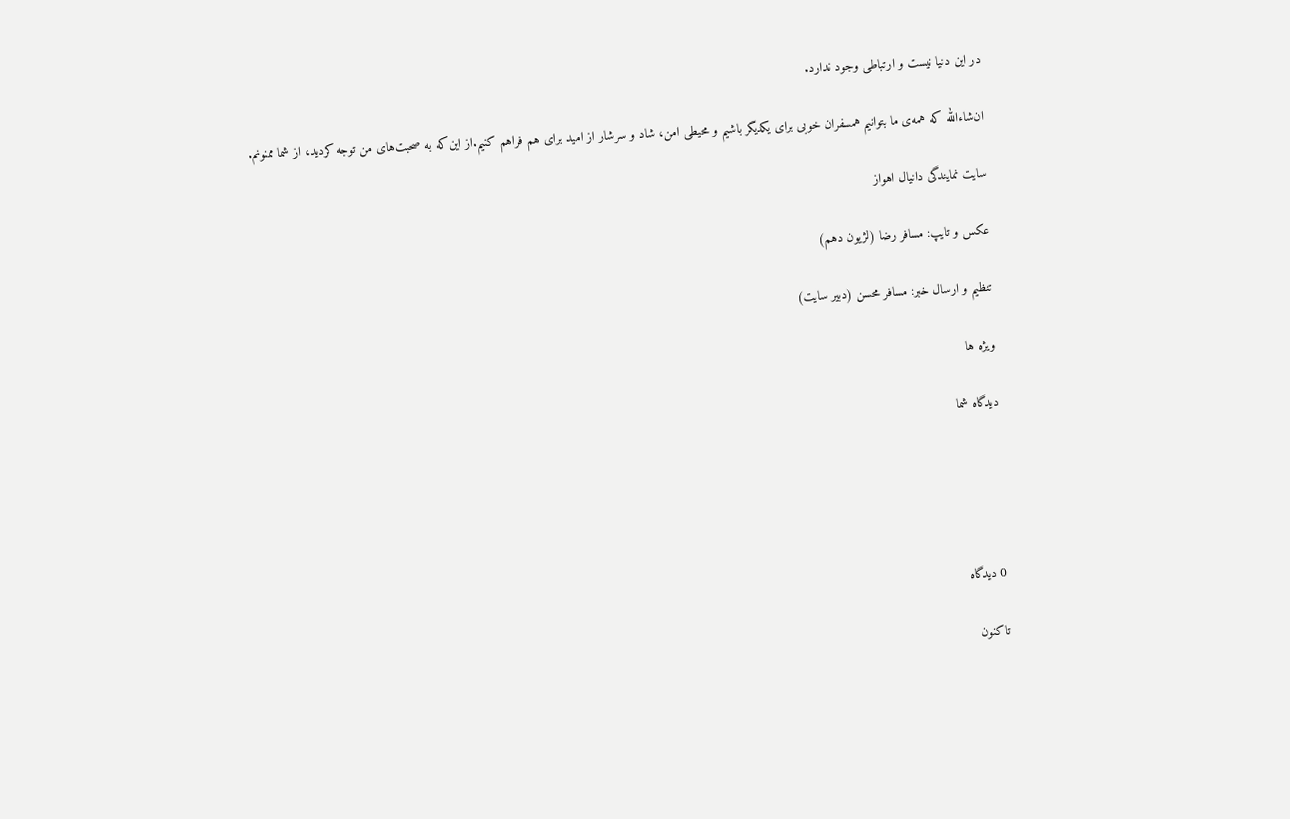در این دنیا نیست و ارتباطی وجود ندارد.

ان‌شاءالله که همه‌ی ما بتوانیم همسفران خوبی برای یکدیگر باشیم و محیطی امن، شاد و سرشار از امید برای هم فراهم کنیم.از این‌که به صحبت‌های من توجه کردید، از شما ممنونم.

سایت نمایندگی دانیال اهواز

عکس و تایپ: مسافر رضا (لژیون دهم)

تنظیم و ارسال خبر: مسافر محسن (دبیر سایت)

ویژه ها

دیدگاه شما





0 دیدگاه

تاکنون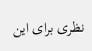نظری برای این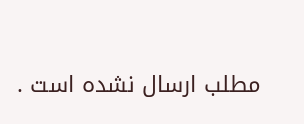مطلب ارسال نشده است .